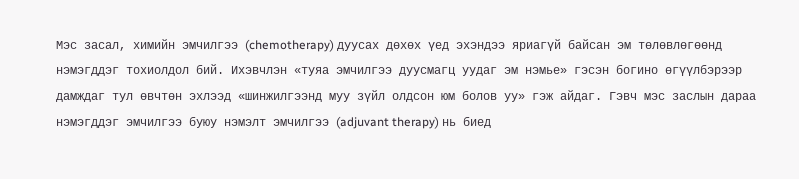Мэс засал, химийн эмчилгээ (chemotherapy) дуусах дөхөх үед эхэндээ яриагүй байсан эм төлөвлөгөөнд нэмэгддэг тохиолдол бий. Ихэвчлэн «туяа эмчилгээ дуусмагц уудаг эм нэмье» гэсэн богино өгүүлбэрээр дамждаг тул өвчтөн эхлээд «шинжилгээнд муу зүйл олдсон юм болов уу» гэж айдаг. Гэвч мэс заслын дараа нэмэгддэг эмчилгээ буюу нэмэлт эмчилгээ (adjuvant therapy) нь биед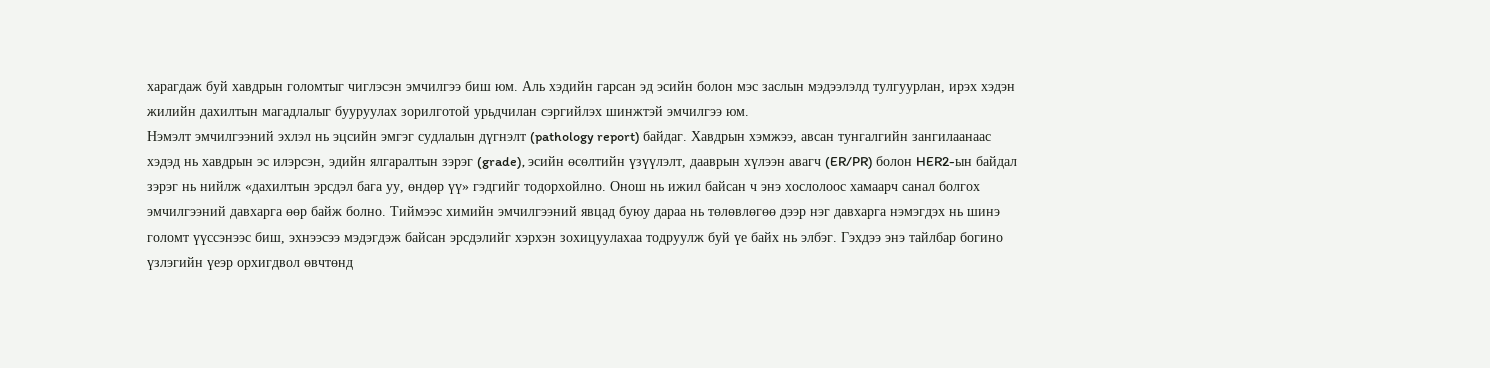харагдаж буй хавдрын голомтыг чиглэсэн эмчилгээ биш юм. Аль хэдийн гарсан эд эсийн болон мэс заслын мэдээлэлд тулгуурлан, ирэх хэдэн жилийн дахилтын магадлалыг бууруулах зорилготой урьдчилан сэргийлэх шинжтэй эмчилгээ юм.
Нэмэлт эмчилгээний эхлэл нь эцсийн эмгэг судлалын дүгнэлт (pathology report) байдаг. Хавдрын хэмжээ, авсан тунгалгийн зангилаанаас хэдэд нь хавдрын эс илэрсэн, эдийн ялгаралтын зэрэг (grade), эсийн өсөлтийн үзүүлэлт, дааврын хүлээн авагч (ER/PR) болон HER2-ын байдал зэрэг нь нийлж «дахилтын эрсдэл бага уу, өндөр үү» гэдгийг тодорхойлно. Онош нь ижил байсан ч энэ хослолоос хамаарч санал болгох эмчилгээний давхарга өөр байж болно. Тиймээс химийн эмчилгээний явцад буюу дараа нь төлөвлөгөө дээр нэг давхарга нэмэгдэх нь шинэ голомт үүссэнээс биш, эхнээсээ мэдэгдэж байсан эрсдэлийг хэрхэн зохицуулахаа тодруулж буй үе байх нь элбэг. Гэхдээ энэ тайлбар богино үзлэгийн үеэр орхигдвол өвчтөнд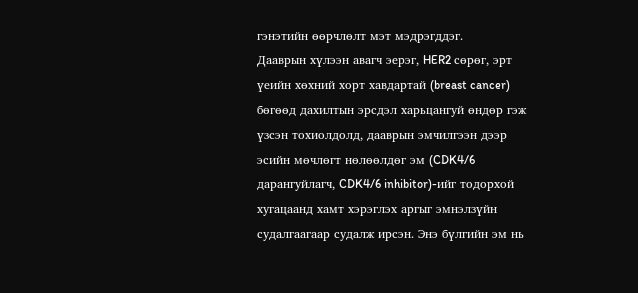гэнэтийн өөрчлөлт мэт мэдрэгддэг.
Дааврын хүлээн авагч эерэг, HER2 сөрөг, эрт үеийн хөхний хорт хавдартай (breast cancer) бөгөөд дахилтын эрсдэл харьцангуй өндөр гэж үзсэн тохиолдолд, дааврын эмчилгээн дээр эсийн мөчлөгт нөлөөлдөг эм (CDK4/6 дарангуйлагч, CDK4/6 inhibitor)-ийг тодорхой хугацаанд хамт хэрэглэх аргыг эмнэлзүйн судалгаагаар судалж ирсэн. Энэ бүлгийн эм нь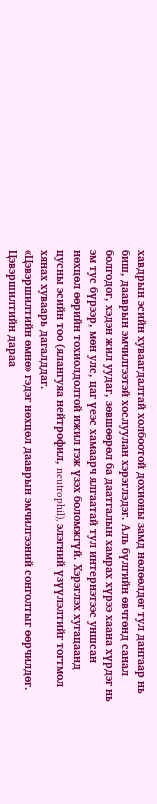хавдрын эсийн хуваагдалтай холбоотой дохионы замд нөлөөлдөг тул дангаар нь биш, дааврын эмчилгээтэй хослуулан хэрэглэдэг. Аль бүлгийн өвчтөнд санал болгодог, хэдэн жил уудаг, зөвшөөрөл ба даатгалын хамрах хүрээ хаана хүрдэг нь эм тус бүрээр, мөн улс, цаг үеэс хамаарч ялгаатай тул интернэтээс уншсан нөхцөл өөрийн тохиолдолтой ижил гэж үзэх боломжгүй. Хэрэглэх хугацаанд цусны эсийн тоо (ялангуяа нейтрофил, neutrophil), элэгний үзүүлэлтийг тогтмол хянах хуваарь дагалддаг.
«Цэвэршилтийн өмнө» гэдэг нөхцөл дааврын эмчилгээний сонголтыг өөрчилдөг. Цэвэршилтийн дараа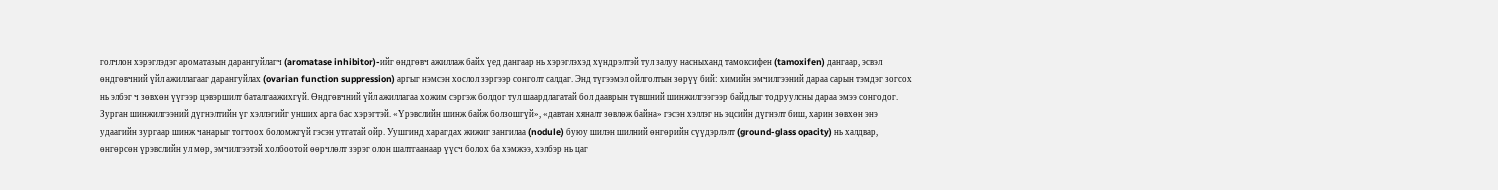голчлон хэрэглэдэг ароматазын дарангуйлагч (aromatase inhibitor)-ийг өндгөвч ажиллаж байх үед дангаар нь хэрэглэхэд хүндрэлтэй тул залуу насныханд тамоксифен (tamoxifen) дангаар, эсвэл өндгөвчний үйл ажиллагааг дарангуйлах (ovarian function suppression) аргыг нэмсэн хослол зэргээр сонголт салдаг. Энд түгээмэл ойлголтын зөрүү бий: химийн эмчилгээний дараа сарын тэмдэг зогсох нь элбэг ч зөвхөн үүгээр цэвэршилт баталгаажихгүй. Өндгөвчний үйл ажиллагаа хожим сэргэж болдог тул шаардлагатай бол дааврын түвшний шинжилгээгээр байдлыг тодруулсны дараа эмээ сонгодог.
Зурган шинжилгээний дүгнэлтийн үг хэллэгийг унших арга бас хэрэгтэй. «Үрэвслийн шинж байж болзошгүй», «давтан хяналт зөвлөж байна» гэсэн хэллэг нь эцсийн дүгнэлт биш, харин зөвхөн энэ удаагийн зургаар шинж чанарыг тогтоох боломжгүй гэсэн утгатай ойр. Уушгинд харагдах жижиг зангилаа (nodule) буюу шилэн шилний өнгөрийн сүүдэрлэлт (ground-glass opacity) нь халдвар, өнгөрсөн үрэвслийн ул мөр, эмчилгээтэй холбоотой өөрчлөлт зэрэг олон шалтгаанаар үүсч болох ба хэмжээ, хэлбэр нь цаг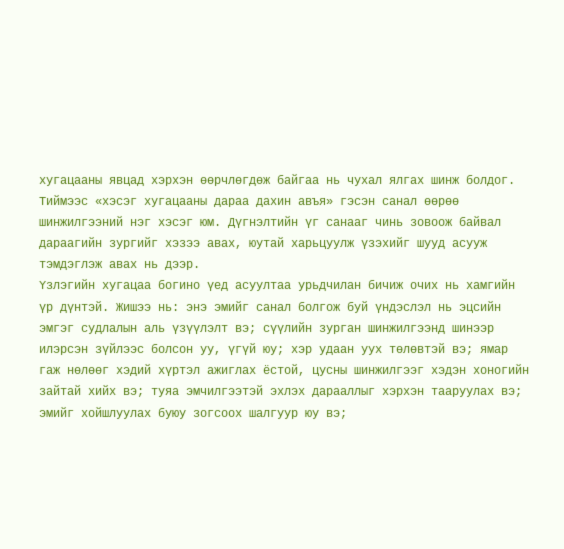хугацааны явцад хэрхэн өөрчлөгдөж байгаа нь чухал ялгах шинж болдог. Тиймээс «хэсэг хугацааны дараа дахин авъя» гэсэн санал өөрөө шинжилгээний нэг хэсэг юм. Дүгнэлтийн үг санааг чинь зовоож байвал дараагийн зургийг хэзээ авах, юутай харьцуулж үзэхийг шууд асууж тэмдэглэж авах нь дээр.
Үзлэгийн хугацаа богино үед асуултаа урьдчилан бичиж очих нь хамгийн үр дүнтэй. Жишээ нь: энэ эмийг санал болгож буй үндэслэл нь эцсийн эмгэг судлалын аль үзүүлэлт вэ; сүүлийн зурган шинжилгээнд шинээр илэрсэн зүйлээс болсон уу, үгүй юу; хэр удаан уух төлөвтэй вэ; ямар гаж нөлөөг хэдий хүртэл ажиглах ёстой, цусны шинжилгээг хэдэн хоногийн зайтай хийх вэ; туяа эмчилгээтэй эхлэх дарааллыг хэрхэн тааруулах вэ; эмийг хойшлуулах буюу зогсоох шалгуур юу вэ;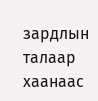зардлын талаар хаанаас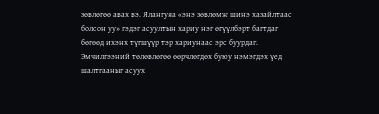зөвлөгөө авах вэ. Ялангуяа «энэ зөвлөмж шинэ хазайлтаас болсон уу» гэдэг асуултын хариу нэг өгүүлбэрт багтдаг бөгөөд ихэнх түгшүүр тэр хариунаас эрс буурдаг.
Эмчилгээний төлөвлөгөө өөрчлөгдөх буюу нэмэгдэх үед шалтгааныг асуух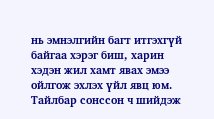нь эмнэлгийн багт итгэхгүй байгаа хэрэг биш, харин хэдэн жил хамт явах эмээ ойлгож эхлэх үйл явц юм. Тайлбар сонссон ч шийдэж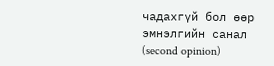чадахгүй бол өөр эмнэлгийн санал (second opinion)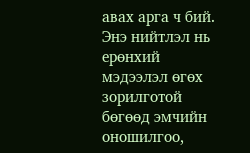авах арга ч бий.
Энэ нийтлэл нь ерөнхий мэдээлэл өгөх зорилготой бөгөөд эмчийн оношилгоо,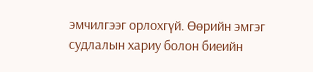эмчилгээг орлохгүй. Өөрийн эмгэг судлалын хариу болон биеийн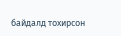байдалд тохирсон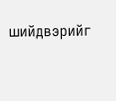шийдвэрийг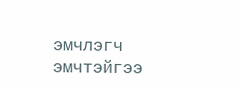эмчлэгч эмчтэйгээ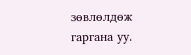зөвлөлдөж гаргана уу.